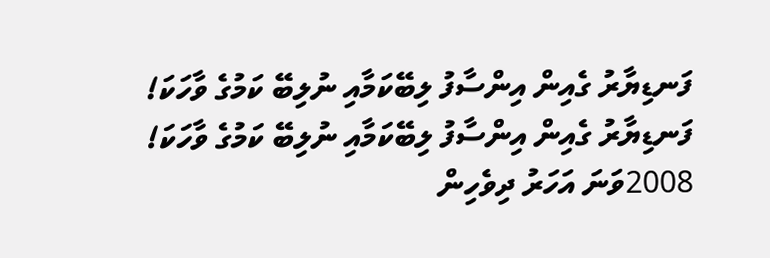ފަނޑިޔާރު ގެއިން އިންސާފު ލިބޭކަމާއި ނުލިބޭ ކަމުގެ ވާހަކަ!
ފަނޑިޔާރު ގެއިން އިންސާފު ލިބޭކަމާއި ނުލިބޭ ކަމުގެ ވާހަކަ!
2008ވަނަ އަހަރު ދިވެހިން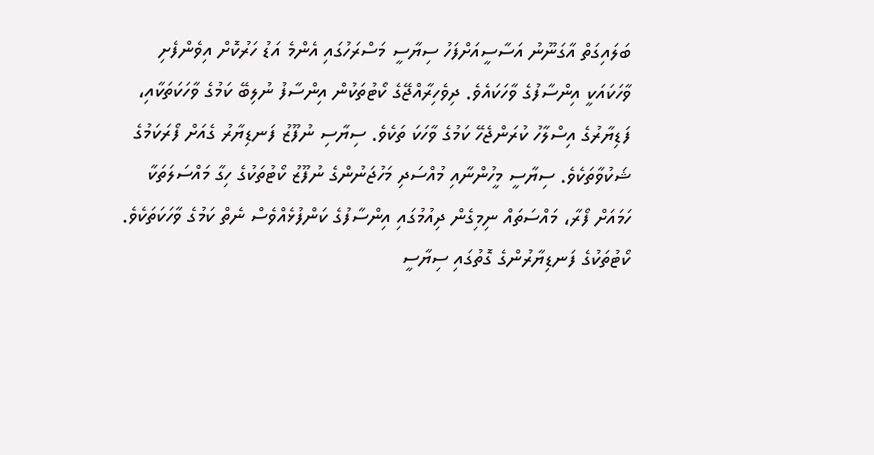ބަލައިގަތް އާގަނޫނު އަސާސީއަށްފަހު ސިޔާސީ މަސްރަހުގައި އެންމެ އަޑު ހަރުކޮށް އިވެންފެށި ވާހަކައަކީ އިންސާފުގެ ވާހަކައެވެ. ދިވެހިރާއްޖޭގެ ކޯޓުތަކުން އިންސާފު ނުލިބޭ ކަމުގެ ވާހަކަތަކާއި، ފަޑިޔާރުގެ އިސްލާހު ކުރަންޖެހޭ ކަމުގެ ވާހަކަ ތަކެވެ. ސިޔާސި ނުފޫޒު ފަނޑިޔާރު ގެއަށް ފޯރަކަމުގެ ޝަކުވާތަކެވެ. ސިޔާސީ މީހުންނާއި މުއްސަދި މަހުޖަނުންގެ ނުފޫޒު ކޯޓުތަކުގެ ހިގާ މައްސަލަތަކާ ހަމައަށް ފޯރާ، މައްސަތައް ނިމިގެން ދިއުމުގައި އިންސާފުގެ ކަންފުޅެއްވެސް ނެތް ކަމުގެ ވާހަކަތަކެވެ. ކޯޓުތަކުގެ ފަނޑިޔާރުންގެ ގޮތުގައި ސިޔާސީ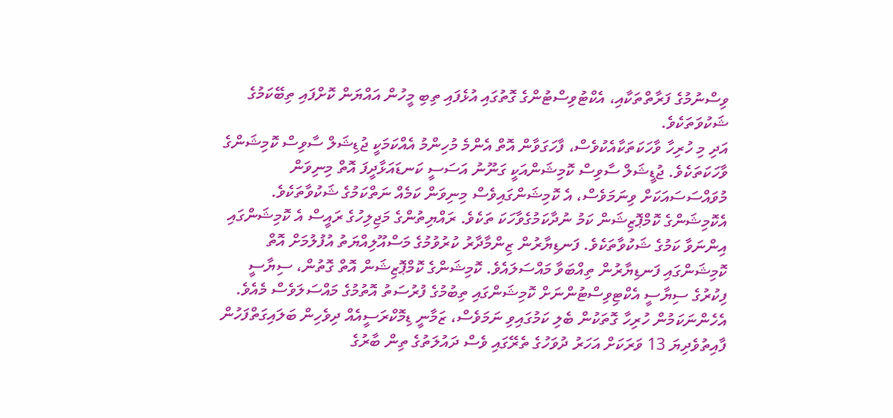ވިސްނުމުގެ ފަރާތްތަކާއި، އެކްޓުވިސްޓުންގެ ގޮތުގައި އުޅެފައި ތިބި މީހުން އައްޔަން ކޮށްފައި ތިބޭކަމުގެ ޝަކުވަތަކެވެ.
އަދި މި ހުރިހާ ވާހަކަތަކާއެކުވެސް، ފާހަގަވާން އޮތް އެންމެ މުހިންމު އެއްކަމަކީ ޖުޑިޝަލް ސާވިސް ކޮމިޝަންގެ ވާހަކަތަކެވެ. ޖުޑީޝަލް ސާވިސް ކޮމިޝަންއަކީ ގަނޫނު އަސަސީ ކަނޑައަޅާދީފަ އޮތް މިނިވަން މުވައްސަސައަކަށް ވިނަމަވެސް، އެ ކޮމިޝަންގައިވެސް މިނިވަން ކަމެއް ނަތްކަމުގެ ޝަކުވާތަކެވެ. އެކޮމިޝަންގެ ކޮމްޕޮޒިޝަން ކަމު ނުދާކަމުގެވާހަކަ ތަކެވެ. ރައްޔިތުންގެ މަޖިލިހުގެ ރައީސް އެ ކޮމިޝަންގައި އިންނަވާ ކަމުގެ ޝަކުވާތަކެވެ. ފަނޑިޔާރުން ޒިންމާދާރު ކުރުވުމުގެ މަސްއޫލިއްޔަތު އުފުލުމަށް އޮތް ކޮމިޝަންގައި ފަނޑިޔާރުން ތިއްބަވާ މައްސަލައެވެ. ކޮމިޝަންގެ ކޮމްޕޮޒިޝަން އޮތް ގޮތުން، ސިޔާސީ ފިކުރުގެ ސިޔާސީ އެކްޓިވިސްޓުންނަށް ކޮމިޝަންގައި ތިބުމުގެ ފުރުސަތު އޮތުމުގެ މައްސަލަވެސް މެއެވެ.
އެހެންނަކަމުން ހުރިހާ ގޮތަކުން ބެލި ކަމުގައިވި ނަމަވެސް، ޒަމާނީ ޑިމޮކްރަސީއެއް ދިވެހިން ބަލައިގަތްފަހުން ފާއިތުވެދިޔަ 13 ވަރަކަށް އަހަރު ދުވަހުގެ ތެރޭގައި ވެސް ދައުލަތުގެ ތިން ބާރުގެ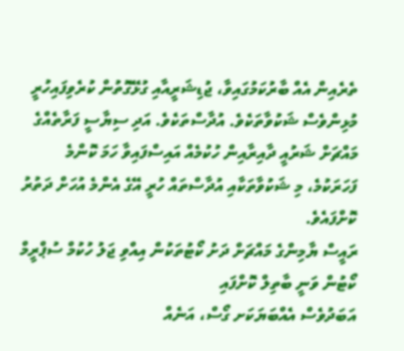ތެރެއިން އެއް ބާރުކަމުގައިވާ، ޖުޑިޝަރީއާއި ގުޅޭގޮތުން ކުރެވިފައިހުރީ މުޅިންވެސް ޝަކުވާތަކެވެ. އުދާސްތަކެވެ. އަދި ސިޔާސީ ފަރާތެއްގެ މައްޗަށް ޝަރުއީ ދާއިރާއިން ހުކުމެއް އައިސްފައިވާ ހަމަ ކޮންމެ ފަހަރަކުމެ، މި ޝަކުވާތަކާއި އުދާސްތައް ހުރީ އޭގެ އެންމެ އުހަށް ދަތުރު ކޮށްފައެވެ.
ރައީސް ޔާމިންގެ މައްޗަށް ދަށު ކޯޓުތަކުން އިއްވި ޖަލު ހުކުމް ސުޕްރީމް ކޯޓުން ވަނީ ބާތިލް ކޮށްފައި
އަބަދުވެސް އެއްބަޔަކަށ ގޯސް، އަނެއް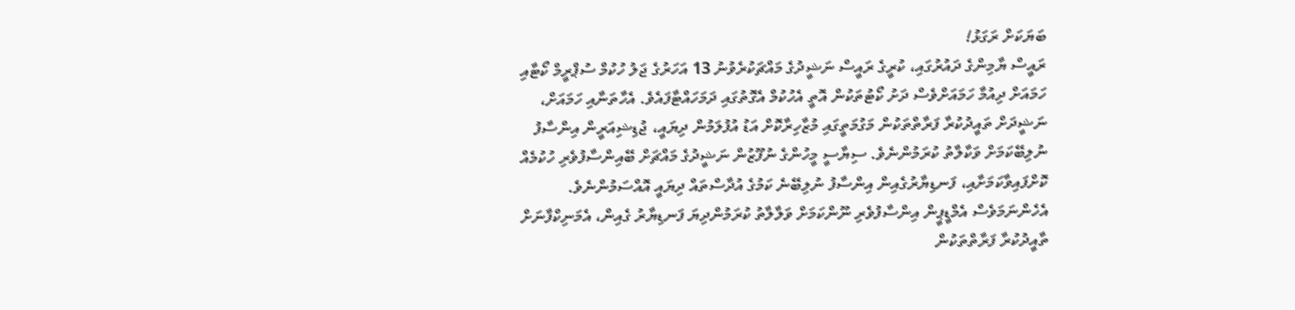ބަޔަކަށް ރަގަޅު!
ރައީސް ޔާމިންގެ ދައުރުގައި، ކުރީގެ ރައީސް ނަޝީދުގެ މައްޗަކުރެވުނު 13 އަހަރުގެ ޖަލު ހުކުމް ސުޕްރީމް ކޯޓާއި ހަމައަށް ދިއުމާ ހަމައަށްވެސް ދަށު ކޯޓުތަކުން އޮތީ އެހުކުމް އެގޮތުގައި ދަމަހައްޓާފައެވެ. އެހާތަނާއި ހަމައަށް، ނަޝީދަށް ތައީދުކުރާ ފަރާތްތަކުން މަގުމަތީގައި މުޒާހިރާކޮށް އަޑު އުފުލަމުން ދިޔައީ، ޖުޑިޝިއަރީން އިންސާފު ނުލިބޭކަމަށް ވަކާލާތު ކުރަމުންނެވެ. ސިޔާސީ މީހުންގެ ނުފޫޒުން ނަޝީދުގެ މައްޗަށް ބޭއިންސާފުވެރި ހުކުމެއް ކޮށްފައިވާކަމަށާއި، ފަނޑިޔާރުގެއިން އިންސާފު ނުލިބޭނެ ކަމުގެ އުދާސްތައް ދިޔައީ އޮއްސަމުންނެވެ. އެހެންނަމަވެސް އެމްޑީޕީން އިންސާފުވެރި ނޫންކަމަށް ވަލާލާތު ކުރަމުންދިޔަ ފަނޑިޔާރު ގެއިން، އެމަނިކްފާނަށް ތާއީދުކުރާ ފަރާތްތަކުން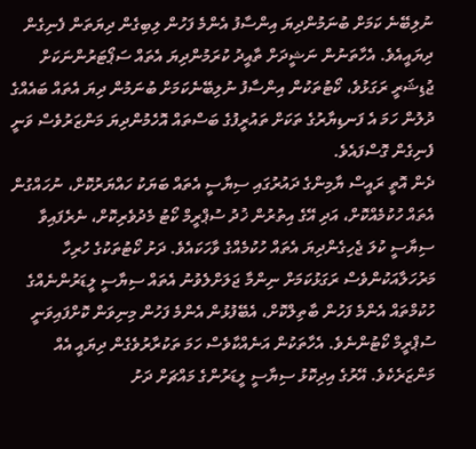ނުލިބޭނެ ކަމަށް ބުނަމުންދިޔަ އިންސާފު އެންމެ ފަހުން ލިބިގެން ދިޔަތަން ފެނިގެން ދިޔައީއެވެ. އެހާތަނުން ނަޝީދަށް ތާއީދު ކުރަމުންދިޔަ އެތައް ސަޕޯޓަރުންނަކަށް ޖުޑިޝަރީ ރަގަޅުވެ، ކޯޓުތަކުން އިންސާފު ނުލިބޭނެކަމަށް ބުނަމުން ދިޔަ އެތައް ބައެއްގެ ދުލުން ހަމަ އެ ފަނޑިޔާރުގެ ތަކަށް ތައުރީފުގެ ބަސްތައް އޮހެމުންދިޔަ މަންޒަރުވެސް ވަނީ ފެނިގެން ގޮސްފައެވެ.
ދެން އޮތީ ރައީސް ޔާމިންގެ ދައުރުގައި ސިޔާސީ އެތައް ބަޔަކު ހައްޔަރުކޮށް، ނުހައްގުން އެތައް ހުކުމެއްކޮށް، އަދި އޭގެ އިތުރުން ޚުދު ސުޕްރީމް ކޯޓު މެދުވެރިކޮށް، ނެރެފައިވާ ސިޔާސީ ކުލަ ޖެހިގެންދިޔަ އެތައް ހުކުމެއްގެ ވާހަކައެވެ. ދަށު ކޯޓުތަކުގެ ހުރިހާ މަރުހަލާއަކުންވެސް ރަގަޅުކަމަށް ނިންމާ ޖަލަށްލެވުނު އެތައް ސިޔާސީ ލީޑަރުންނެއްގެ ހުކުމްތައް އެންމެ ފަހުން ބާތިލްކޮށް، އެބޭފުޅުން އެންމެ ފަހުން މިނިވަން ކޮށްފައިވަނީ ސުޕްރީމް ކޯޓުންނެވެ. އެހާތަކުން އަނެއްކާވެސް ހަމަ ތަކުރާރުވެގެން ދިޔައީ އެއް މަންޒަރެކެވެ. އޭރުގެ އިދިކޮޅު ސިޔާސީ ލީޑަރުންގެ މައްޗަށް ދަށު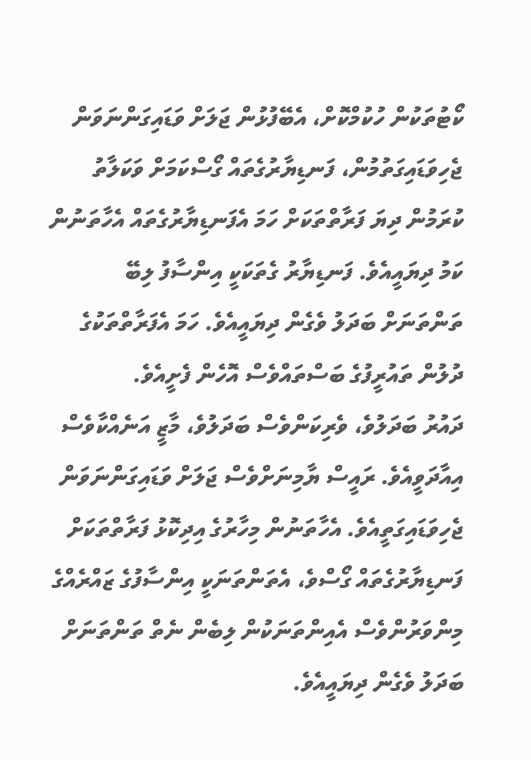ކޯޓުތަކުން ހުކުމްކޮށް، އެބޭފުޅުން ޖަލަށް ވަޑައިގަންނަވަން ޖެހިވަޑައިގަތުމުން، ފަނޑިޔާރުގެތައް ގޯސްކަމަށް ވަކަލާތު ކުރަމުން ދިޔަ ފަރާތްތަކަށް ހަމަ އެފަނޑިޔާރުގެތައް އެހާތަނުން ކަމު ދިޔައީއެވެ. ފަނޑިޔާރު ގެތަކަކީ އިންސާފު ލިބޭ ތަންތަނަށް ބަދަލު ވެގެން ދިޔައީއެވެ. ހަމަ އެފަރާތްތަކުގެ ދުލުން ތައުރީފުގެ ބަސްތައްވެސް އޮހެން ފެށީއެވެ.
ދައުރު ބަދަލުވެ، ވެރިކަންވެސް ބަދަލުވެ، މާޒީ އަނެއްކާވެސް އިއާދަވީއެވެ. ރައީސް ޔާމިނަށްވެސް ޖަލަށް ވަޑައިގަންނަވަން ޖެހިވަޑައިގަތީއެވެ. އެހާތަނުން މިހާރުގެ އިދިކޮޅު ފަރާތްތަކަށް ފަނޑިޔާރުގެތައް ގޯސްވެ، އެތަންތަނަކީ އިންސާފުގެ ޒައްރެއްގެ މިންވަރުންވެސް އެއިންތަނަކުން ލިބެން ނެތް ތަންތަނަށް ބަދަލު ވެގެން ދިޔައީއެވެ.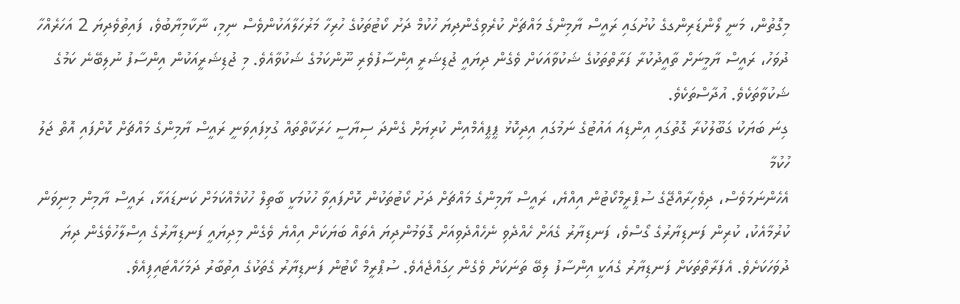މިގޮތުން، މަނީ ލޯންޑަރިންގގެ ކުށުގައި ރައީސް ޔާމިންގެ މައްޗަށް ކުރެވިގެންދިޔަ ހުކުމް ދަށު ކޯޓުތަކުގެ ހުރިހާ މަރުހަލާއަކުންވެސް ނިމި، ނާކާމިޔާބުވެ، ފައިތުވެދިޔަ 2 އަހަރެއްހާ ދުވަހު، ރައީސް ޔާމީނަށް ތާއީދުކުރާ ފަރާތްތަކުގެ ޝަކުވާއަކަށް ވެގެން ދިޔައީ ޖުޑިޝަރީ އިންސާފުވެރި ނޫންކަމުގެ ޝަކުވާއެވެ. މި ޖުޑިޝަރީއަކުން އިންސާފު ނުލިބޭނެ ކަމުގެ ޝަކުވާތަކެވެ. އުދާސްތަކެވެ.
ގިނަ ބަޔަކު ގަބޫލުކުރާ ގޮތުގައި އިންޑިއަ އައުޓުގެ ނަމުގައި އިދިކޮޅު ޕީޕީއެމްއިން ކުރިޔަށް ގެންދަ ސިޔާސީ ހަރަކާތްތައް ގުޅިފައިވަނީ ރައީސް ޔާމިންގެ މައްޗަށް ކޮށްފައި އޮތް ޖަލު ހުކުމާ
އެހެންނަމަވެސް، ދިވެހިރާއްޖޭގެ ސުޕްރީމްކޯޓުން އިއްޔެ، ރައީސް ޔާމިންގެ މައްޗަށް ދަށު ކޯޓުތަކުން ކޮށްފައިވާ ހުކުމަކީ ބާތިލް ހުކުމެއްކަމަށް ކަނޑައަޅާ، ރައީސް ޔާމިން މިނިވަން ކުރުމާއެކު، ކުރިން ފަނޑިޔާރުގެ ގޯސްވެ، ފަނޑިޔާރު ގެއަށް ހެއްދެވި ނެހެއްދެވިއަށް ގޮވަމުންދިޔަ އެތައް ބަޔަކަށް އިއްޔެ ވެގެން މިދިޔައީ ފަނޑިޔާރުގެ އިސްލާހުވެގެން ދިޔަ ދުވަހަކަށެވެ. އެފަރާތްތަކަށް ފަނޑިޔާރު ގެއަކީ އިންސާފު ލިބޭ ތަނަކަށް ވެގެން ހިގައްޖެއެވެ. ސުޕްރީމް ކޯޓުން ފަނޑިޔާރު ގެތަކުގެ އިތުބާރު ދަމަހައްޓައިފިއެވެ.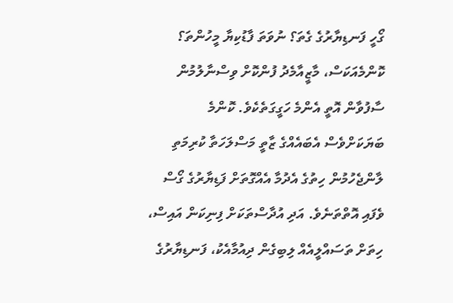ގޯހީ ފަނޑިޔާރުގެ ގެތަ؟ ނުވަތަ ފާޑުކިޔާ މީހުންތަ؟
ކޮންމެއަކަސް، މާޒީއާމެދު ފުންކޮށް ވިސްނާލުމުން ސާފުވާން އޮތީ އެންމެ ހަގީގަތެކެވެ. ކޮންމެ ބަޔަކަށްވެސް އެބައެއްގެ ޒާތީ މަސްލަހަތާ ކުރިމަތި ލާންޖެހުމުން ހިތުގެ އެދުމާ އެއްގޮތަށް ފަޑިޔާރުގެ ގޯސް ވެފައި އޮތްތަނެވެ. އަދި އުދާސްތަކަށް ފިނިކަން އައިސް، ހިތަށް ތަސައްލީއެއް ލިބިގެން ދިއުމާއެކު، ފަނޑިޔާރުގެ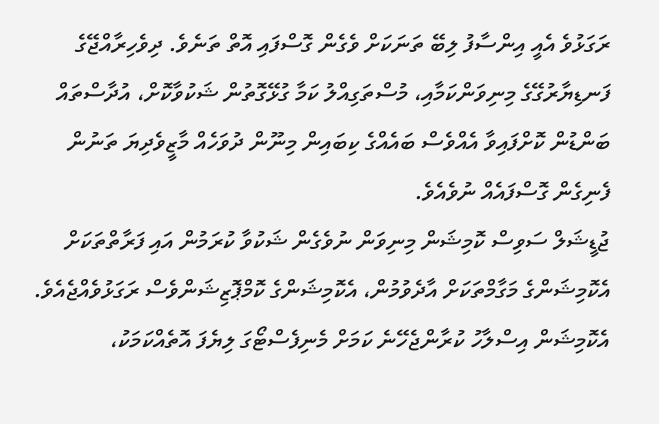ރަގަޅުވެ އެއީ އިންސާފު ލިބޭ ތަނަކަށް ވެގެން ގޮސްފައި އޮތް ތަނެވެ. ދިވެހިރާއްޖޭގެ ފަނޑިޔާރުގޭގެ މިނިވަންކަމާއި، މުސްތަގިއްލު ކަމާ ގުޅޭގޮތުން ޝަކުވާކޮށް، އުދާސްތައް ބަންޑުން ކޮށްފައިވާ އެއްވެސް ބައެއްގެ ކިބައިން މިނޫން ދުވަހެއް މާޒީވެދިޔަ ތަނުން ފެނިގެން ގޮސްފައެއް ނުވެއެވެ.
ޖުޑީޝަލް ސަވިސް ކޮމިޝަން މިނިވަން ނުވެގެން ޝަކުވާ ކުރަމުން އައި ފަރާތްތަކަށް އެކޮމިޝަންގެ މަގާމްތަކަށް އާދެވުމުން، އެކޮމިޝަންގެ ކޮމްޕޮޒިޝަންވެސް ރަގަޅުވެއްޖެއެވެ. އެކޮމިޝަން އިސްލާހު ކުރާންޖެހޭނެ ކަމަށް މެނިފެސްޓޯގަ ލިޔެފަ އޮތެއްކަމަކު،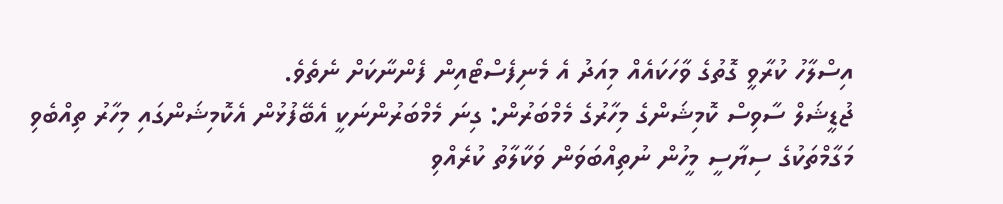އިސްލާހު ކުރާވީ ގޮތުގެ ވާހަކައެއް މިއަދު އެ މެނިފެސްޓޯއިން ފެންނާކަށް ނެތެވެ.
ޖުޑީޝަލް ސާވިސް ކޮމިޝަންގެ މިހާރުގެ މެމްބަރުން: ގިނަ މެމްބަރުންނަކީ އެބޭފުޅުން އެކޮމިޝަންގައި މިހާރު ތިއްބެވި މަގާމްތަކުގެ ސިޔާސީ މީހުން ނުތިއްބަވަން ވަކާލާތު ކުރެއްވި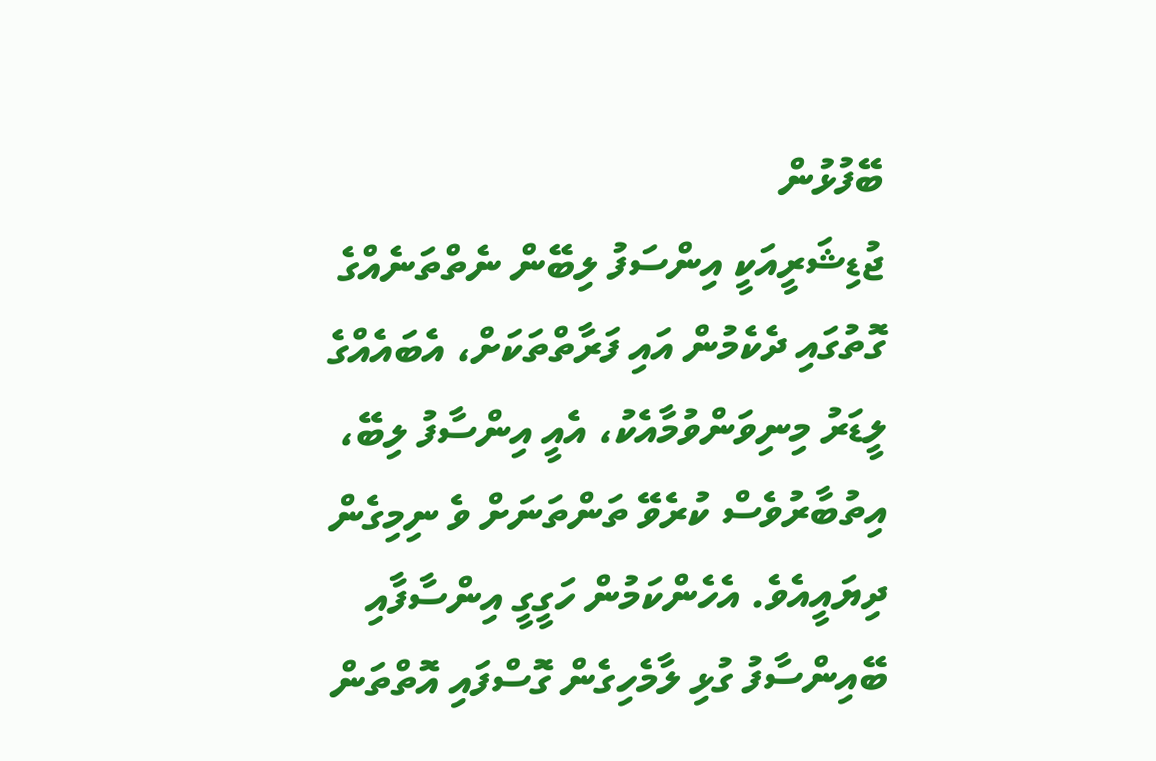ބޭފުޅުން
ޖުޑިޝަރީއަކީ އިންސަފު ލިބޭން ނެތްތަނެއްގެ ގޮތުގައި ދެކެމުން އައި ފަރާތްތަކަށް، އެބައެއްގެ ލީޑަރު މިނިވަންވުމާއެކު، އެއީ އިންސާފު ލިބޭ، އިތުބާރުވެސް ކުރެވޭ ތަންތަނަށް ވެ ނިމިގެން ދިޔައީއެވެ. އެހެންކަމުން ހަގީގީ އިންސާފާއި ބޭއިންސާފު ގުޅި ލާމެހިގެން ގޮސްފައި އޮތްތަން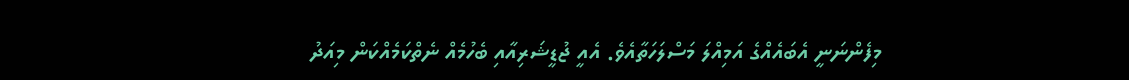މިފެންނަނީ އެބައެއްގެ އަމިއްލަ މަސްލަހަތާއެވެ. އެއީ ޖުޑީޝަރިއާއި ބެހުމެއް ނެތްކަމެއްކަން މިއަދު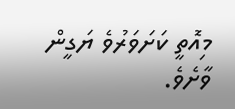މިއޮތީ ކަށަވަރުވެ ޔަގީން ވާށެވެ.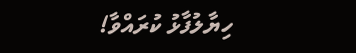ހިޔާލުފާޅު ކުރައްވާ!